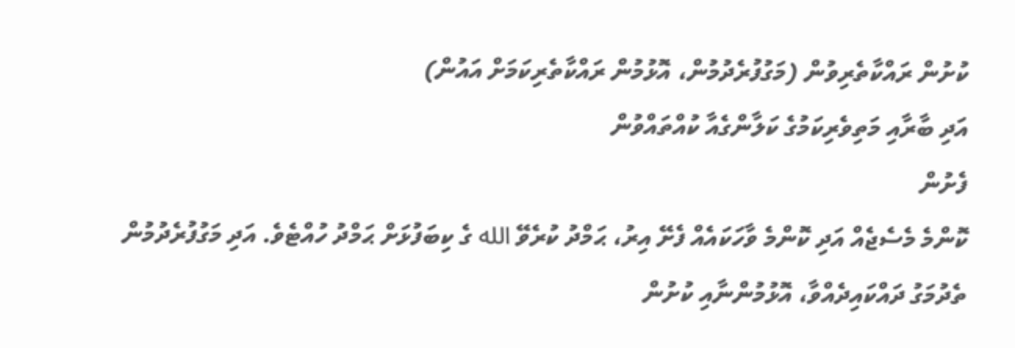ކުށުން ރައްކާތެރިވުން (މަގުފުރެދުމުން، އޮޅުމުން ރައްކާތެރިކަމަށް އައުން)
އަދި ބާރާއި މަތިވެރިކަމުގެ ކަލާންގެއާ ކުއްތައްވުން
ފެށުން
ކޮންމެ މެސެޖެއް އަދި ކޮންމެ ވާހަކައެއް ފެށޭ އިރު، ޙަމްދު ކުރެވޭ الله ގެ ކިބަފުޅަށް ޙަމްދު ހުއްޓެވެ. އަދި މަގުފުރެދުމުން ތެދުމަގު ދައްކައިދެއްވާ، އޮޅުމުންނާއި ކުށުން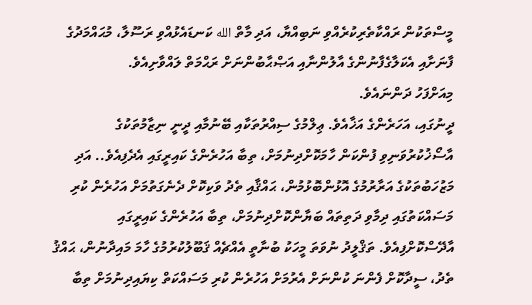މީސްތަކުން ރައްކާތެރިކުރެއްވި ނަބިއްޔާ، އަދި މާތް الله ކަނޑައެޅުއްވި ރަސޫލާ، މުޙައްމަދުގެ ފާނަށާއި އެކަލާގެފާނުންގެ އާލުންނާއި އަޞްޙާބުންނަށް ރަޙްމަތް ލައްވާށިއެވެ.
މިއަށްފަހު ދަންނައެވެ.
ދީނުގައި، އަހަރެންގެ އަޚާއެވެ. ޢިލްމުގެ ސިއްރުތަކާއި ބޭނުމާއި ދީނީ ނިޒާމުތަކުގެ އާސޯޚުކުރުވަނިވި ފުންކަން ހާމަކޮށްދިނުމަށް، ތިބާ އަހުރެންގެ ކައިރީގައި އެދެފިއެވެ.. އަދި މަޒުހަބުތަކުގެ އަރާރުމުގެ އޮޅުންބޮޅުމުން، ޙައްޤާއި ތެދު ވަކިކޮށް ދެނެގަތުމަށް އަހުރެން ކުރި މަސައްކަތުގައި ދިމާވި ދަތިތައް ބަޔާންކޮށްދިނުމަށް، ތިބާ އަހުރެންގެ ކައިރީގައި އާދޭސްކޮށްފިއެވެ. ތަޤްލީދު ނުވަތަ މީހަކު ބުނާތީ އެއްޗެއް ޤަބޫލުކުރުމުގެ ހާމަ މައިދާނުން، ޙައްޤު ތެދު، ސީދާކޮށް ފެންނަ ކުންނަށް އެރުމަށް އަހުރެން ކުރި މަސައްކަތް ކިޔައިދިނުމަށް ތިބާ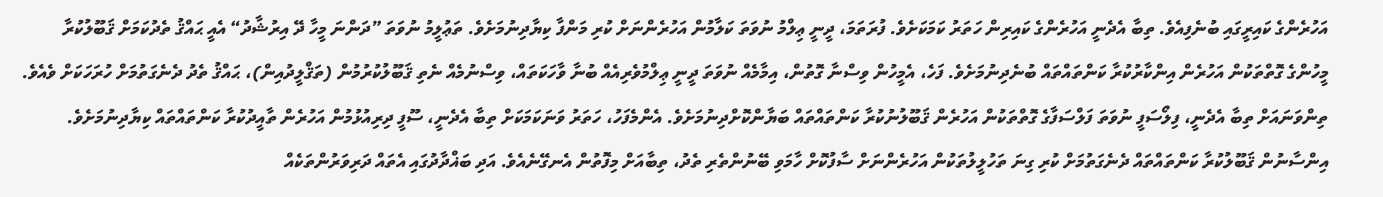އަހުރެންގެ ކައިރީގައި ބުނެފިއެވެ. ތިބާ އެދެނީ އަހުރެންގެ ކައިރިން ހަތަރު ކަމަކަށެވެ. ފުރަތަމަ، ދީނީ ޢިލްމު ނުވަތަ ކަލާމުން އަހުރެންނަށް ކުރި މަންފާ ކިޔާދިނުމަށެވެ. ތަޢުލީމު ނުވަތަ ”ދަންނަ މީހާ ދޭ އިރުޝާދު“ އެއީ ޙައްޤު ތެދުކަމަށް ޤަބޫލުކުރާ މީހުންގެ ގޮތްތަކުން އަހުރެން އިންކާރުކުރާ ކަންތައްތައް ބުނެދިނުމަށެވެ. ފަހެ، އެމީހުން ވިސްނާ ގޮތުން، އިމާމެއް ނުވަތަ ދީނީ ޢިލްމުވެރިއެއް ބުނާ ވާހަކަތައް، ވިސްނުމެއް ނެތި ޤަބޫލުކުރުމުން (ތަޤްލީދުއިން)، ޙައްޤު ތެދު ދެނެގަތުމަށް ހުރަހަކަށް ވެއެވެ. ތިންވަނައަށް ތިބާ އެދެނީ، ފިލޯސަފީ ނުވަތަ ފަލްސަފާގެ ގޮތްތަކުން އަހުރެން ޤަބޫލުނުކުރާ ކަންތައްތައް ބަޔާންކޮށްދިނުމަށެވެ. އެންމެފަހު، ހަތަރު ވަނަކަމަކަށް ތިބާ އެދެނީ، ސޫފީ ދިރިއުޅުމުން އަހުރެން ތާއީދުކުރާ ކަންތައްތައް ކިޔާދިނުމަށެވެ. އިންސާނުން ޤަބޫލުކުރާ ކަންތައްތައް ދެނެގަތުމަށް ކުރި ގިނަ ތަހުލީލުތަކުން އަހުރެންނަށް ސާފުކޮށް ހާމަވި ބޭނުންތެރި ތެދު، ތިބާއަށް މިފޮތުން އެނގޭނެއެވެ. އަދި ބަޣްދާދުގައި އެތައް ދަރިވަރުންތަކެއް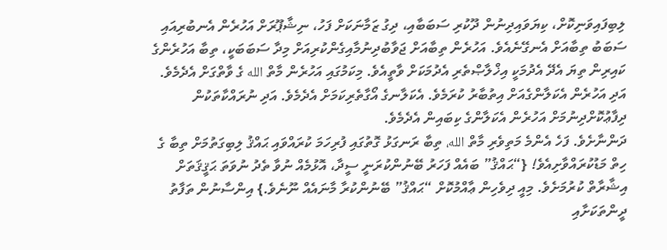ލިބިފައިވަނިކޮށް، ކިޔަވައިދިނުން ދޫކުރި ސަބަބާއި، ދިގު ޒަމާނަކަށް ފަހު، ނިޝާޕޫރަށް އަހުރެން އެނބުރިއައި ސަބަބު ތިބާއަށް އެނގޭނެއެވެ. އަހުރެން ތިބާއަށް ޖަވާބުދިނުމާއިގެންކުރިއަށް މިދާ ސަބަބަކީ، ތިބާ އަހުރެންގެ ކައިރިން ތިޔަ އެދޭ އެދުމަކީ އިޚްލާޞްތެރި އެދުމަކަށް ވާތީއެވެ. މިކަމުގައި އަހުރެން މާތް الله ގެ ވާތްގަށް އެދެމެވެ. އަދި އަހުރެން އެކަލާންގެއަށް އިތުބާރު ކުރަމެވެ. އެކަލާނގެ އޯގާތެރިކަމަށް އެދެމެވެ. އަދި ނުރައްކާތަކުން ދިފާޢުކޮށްދިނުމަށް އަހުރެން އެކަލާންގެ ކިބައިން އެދެމެވެ.
ދަންނާށެވެ. ފަހެ އެންމެ މަތިވެރި މާތް الله، ތިބާ ރަނގަޅު ގޮތުގައި ފުރިހަމަ ކުރައްވައި ޙައްޤު ލިބިގަތުމަށް ތިބާ ގެ ހިތް މަޑުކުރައްވާށިއެވެ! {“ޙައްޤު” ބައެއް ފަހަރު ބޭނުންކުރަނީ ސީދާ، އޮޅުމެއް ނުވާ ތެދު ނުވަތަ ޙަޤީޤަތަށް އިޝާރާތް ކުރުމަށެވެ. މިއީ ދިވެހިން ޢާއްމުކޮށް “ޙައްޤު” ބޭނުންކުރާ މާނައެއް ނޫނެވެ.} އިންސާނުން ތަފާތު ދީންތަކަށާއި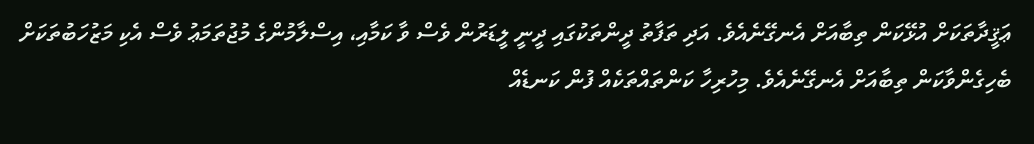ޢަޤީދާތަކަށް އުޅޭކަން ތިބާއަށް އެނގޭނެއެވެ. އަދި ތަފާތު ދީންތަކުގައި ދީނީ ލީޑަރުން ވެސް ވާ ކަމާއި، އިސްލާމުންގެ މުޖުތަމަޢު ވެސް އެކި މަޒުހަބުތަކަށް ބެހިގެންވާކަން ތިބާއަށް އެނގޭނެއެވެ. މިހުރިހާ ކަންތައްތަކެއް ފުން ކަނޑެއް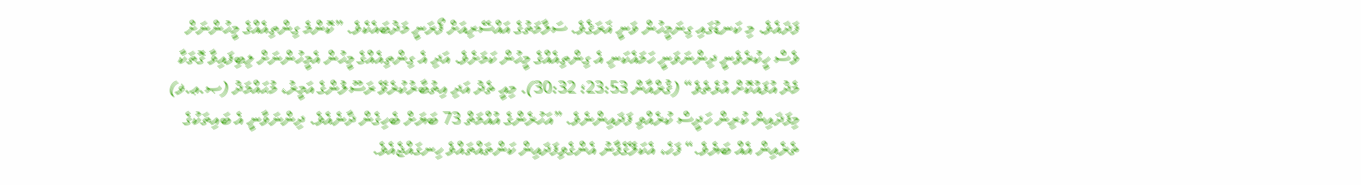ފަދައެވެ. މި ކަނޑުގައި ގިނަމީހުން ވަނީ ޣަރަޤެވެ. ސަލާމަތުގެ އައްސޭރިއަށް ފޯރަނީ މަދުބައެކެވެ. ”ކޮންމެ ގިންތިއެއްގެ މީހުންނަށް ވެސް ހީކުރެވެނީ ދިންނަވަނީ ހަމައެކަނި އެ ގިންތިއެއްގެ މީހުން ކަމަށެވެ. އަދި އެ ގިންތިއެއްގެ މީހުން އެމީހުންނަށް ލިބިފައިވާ ގޮތަކާ މެދު އުފައުކޮށް އުޅެތެވެ“ (ޤުރްއާން 23:53؛ 30:32). މިއީ ތެދު އަދި އިތުބާރުކުރެވޭ ރަސޫލުންގެ އަމީރު، މުޙައްމަދު (ޞ.ޢ.ޥ) މިފަދައިން ކުރިން ހަދީސް ކުރެއްވި ފަދައިންނެވެ. ”އަހުރެންގެ އުއްމަތް 73 ބަޔަށް ބެހިގެން ދާނެއެވެ. ދިންނަވާނީ އެ ބައިތަކުގެ ތެރެއިން އެއް ބަޔެވެ.“ ފަހެ، އެކަލޭގެފާނު އެންގެވިފަދައިން ކަންތައްތައްވެ ހިނގައްޖެއެވެ.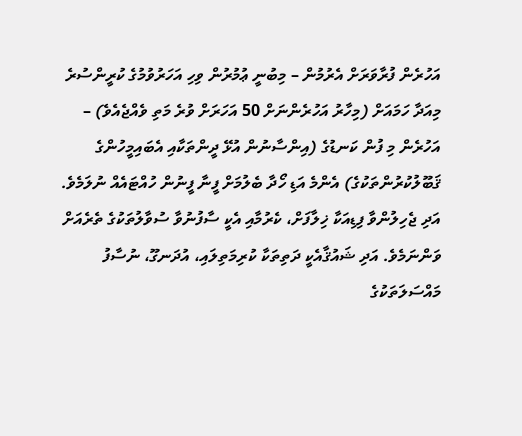އަހުރެން ފުރާވަރަށް އެރުމުން – މިބުނީ ޢުމުރުން ވިހި އަހަރުވުމުގެ ކުރީންސުރެ މިއަދާ ހަމައަށް (މިހާރު އަހުރެންނަށް 50 އަހަރަށް ވުރެ މަތި ވެއްޖެއެވެ) – އަހުރެން މި ފުން ކަނޑުގެ (އިންސާނުން އުޅޭ ދީންތަކާއި އެބައިމީހުންގެ ޤަބޫލުކުރުންތަކުގެ) އެންމެ އަޑި ހޯދާ ބެލުމަށް ފީނާ ފީނުން ހުއްޓައެއް ނުލަމެވެ. އަދި ޖެހިލުންވާ ފިޑިއަކާ ޚިލާފަށް، ކެރުމާއި އެކީ ސާފުނުވާ ސުވާލުތަކުގެ ތެރެއަށް ވަންނަމެވެ. އަދި ޝައުޤާއެކީ ދަތިތަކާ ކުރިމަތިލައި، އުދަނގޫ، ނުސާފު މައްސަލަތަކުގެ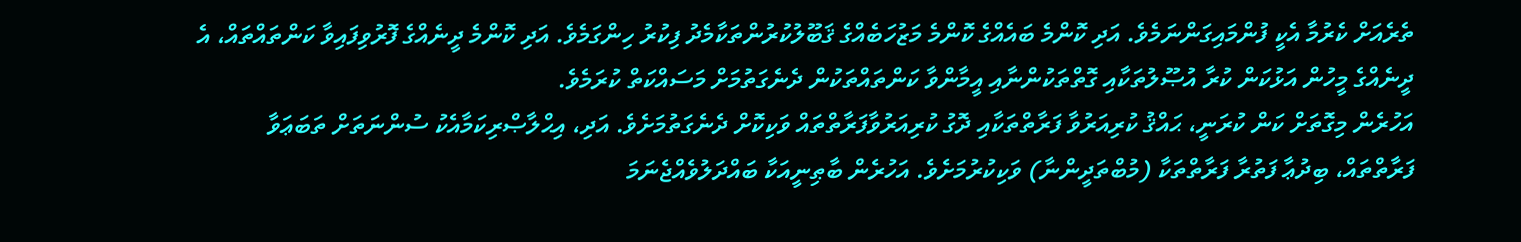ތެރެއަށް ކެރުމާ އެކީ ފުންމައިގަންނަމެވެ. އަދި ކޮންމެ ބައެއްގެ ކޮންމެ މަޒުހަބެއްގެ ޤަބޫލުކުރުންތަކާމެދު ފިކުރު ހިންގަމެވެ. އަދި ކޮންމެ ދީނެއްގެ ފޮރުވިފައިވާ ކަންތައްތައް، އެ ދީނެއްގެ މީހުން އަޅުކަން ކުރާ އުޞޫލުތަކާއި ގޮތްތަކުންނާއި އީމާންވާ ކަންތައްތަކުން ދެނެގަތުމަށް މަސައްކަތް ކުރަމެވެ.
އަހުރެން މިގޮތަށް ކަން ކުރަނީ، ޙައްޤު ކުރިއަރުވާ ފަރާތްތަކާއި ދޮގު ކުރިއަރުވާފަރާތްތައް ވަކިކޮށް ދެނެގަތުމަށެވެ. އަދި، އިޙްލާޞްރިކަމާއެކު ސުންނަތަށް ތަބަޢަވާ ފަރާތްތައް، ބިދުޢާ ފަތުރާ ފަރާތްތަކާ (މުބްތަދީންނާ) ވަކިކުރުމަށެވެ. އަހުރެން ބާޠިނީއަކާ ބައްދަލުވެއްޖެނަމަ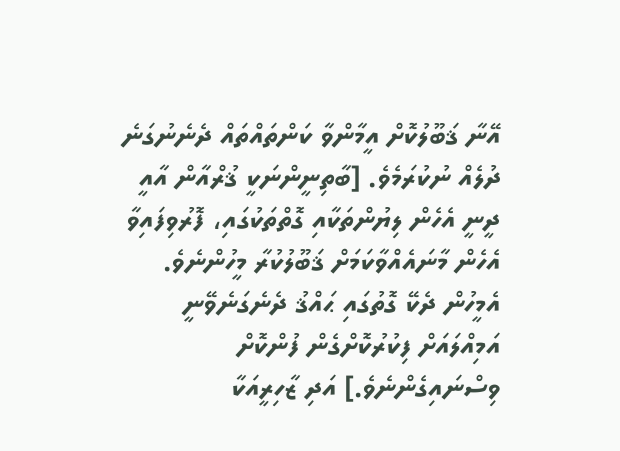އޭނާ ޤަބޫލުކޮށް އީމާންވާ ކަންތައްތައް ދެނެނުގަނެ ދުލެއް ނުކުރަމެވެ. [ބާތިނީންނަކީ ޤުރްއާން އާއީ ދީނީ އެހެން ލިޔުންތަކާއި ގޮތްތަކުގައި، ފޮރުވިފައިވާ އެހެން މާނައެއްވާކަމަށް ޤަބޫލުކުރާ މީހުންނެވެ. އެމީހުން ދެކޭ ގޮތުގައި ޙައްޤު ދެނެގަނެވޭނީ އަމިއްލައަށް ފިކުރުކޮށްގެން ފުންކޮށް ވިސްނައިގެންނެވެ.] އަދި ޒާހިރީއަކާ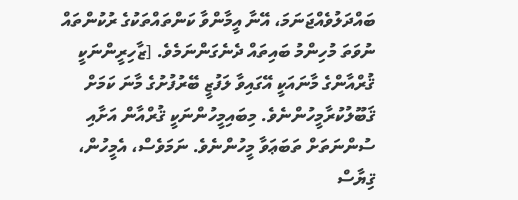ބައްދަލުވެއްޖަނަމަ، އޭނާ އީމާންވާ ކަންތައްތަކުގެ ރުކުންތައް ނުވަތަ މުހިންމު ބައިތައް ދެނެގަންނަމެވެ. [ޒާހިރީންނަކީ ޤުރްއާންގެ މާނައަކީ އޭގައިވާ ލަފުޒީ ބޭރުފުށުގެ މާނަ ކަމަށް ޤަބޫލުކުރާމީހުންނެވެ. މިބައިމީހުންނަކީ ޤުރްއާން އަށާއި ސުންނަތަށް ތަބަޢަވާ މީހުންނެވެ. ނަމަވެސް، އެމީހުން، ޤިޔާސް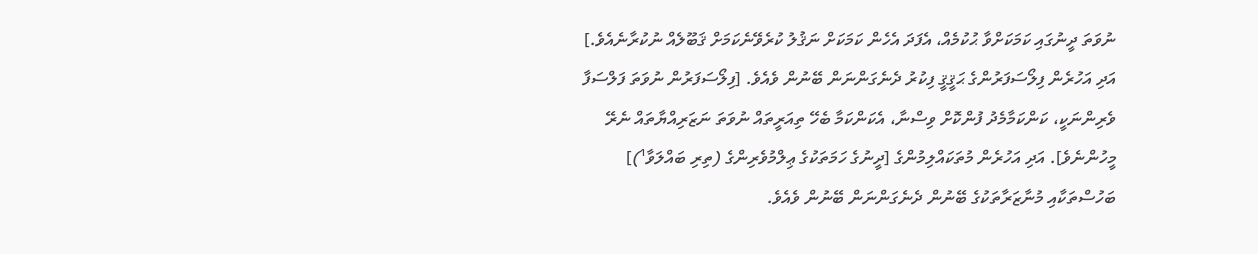ނުވަތަ ދީނުގައި ކަމަކަށްވާ ޙުކުމެއް، އެފަދަ އެހެން ކަމަކަށް ނަޤުލު ކުރެވޭނެކަމަށް ޤަބޫލެއް ނުކުރާނެއެވެ.] އަދި އަހުރެން ފިލޯސަފަރުންގެ ޙަޤީޤީ ފިކުރު ދެނެގަންނަން ބޭނުން ވެއެވެ. [ފިލޯސަފަރުން ނުވަތަ ފަލްސަފާ ވެރިންނަކީ، ކަންކަމާމެދު ފުންކޮށް ވިސްނާ، އެކަންކަމާ ބެހޭ ތިއަރީތައް ނުވަތަ ނަޒަރިއްޔާތައް ނެރޭ މީހުންނެވެ]. އަދި އަހުރެން މުތަކައްލިމުންގެ [ދީނުގެ ހަމަތަކުގެ ޢިލްމުވެރިންގެ (ތިރި ބައްލަވާ¹)] ބަހުސްތަކާއި މުނާޒަރާތަކުގެ ބޭނުން ދެނެގަންނަން ބޭނުން ވެއެވެ.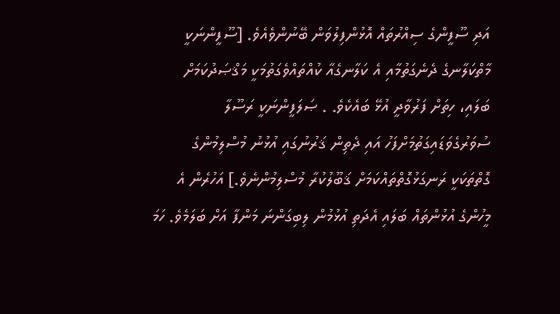އަދި ސޫފީންގެ ސިއްރުތައް އޮޅުންފިލުވަން ބޭނުންވެއެވެ. [ސޫފީންނަކީ މާތްކަލާނގެ ދެނެގަތުމާއި އެ ކަލާނގެއާ ކުއްތައްވެގަތުމަކީ މަޤްޞަދުކަމަށް ބަލައި، ހިތަށް ފަރުވާދީ އުޅޭ ބައެކެވެ. . ޞަލަފީންނަކީ ރަސޫލާ ސުވަރުގެވަޑައިގަތުމަށްފަހު އައި ދެތިން ޤަރުނުގައި އުޅުނު މުސްލިމުންގެ ގޮތްތަކަކީ ރަނގަޅުގޮތްތައްކަމަށް ޤަބޫލުކުރާ މުސްލިމުންނެވެ.] އަހުރެން އެ މީހުންގެ އުޅުންތައް ބަލައި އެދަތި އުޅުމުން ލިބިގަންނަ މަންފާ އަށް ބަލަމެވެ. ހަމަ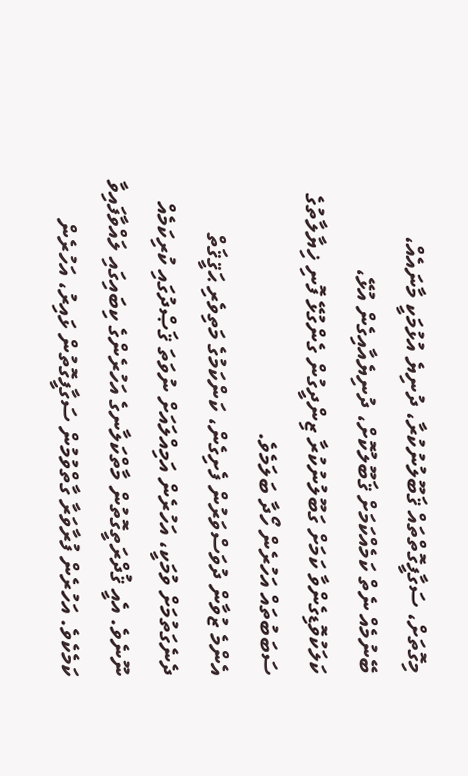މިގޮތަށް، ސަގާފީގޮތްތައް ޤަބޫލުނުކުރާ، ދުނިޔެ އުޅުމަކީ މާނައެއް، ބޭނުމެއް ނެތް ކަމެއްކަމަށް ޤަބޫލުކޮށް، ދުނިޔެއާއިގެން އުޅޭ، ކަލަކުވޮޑިގެންވާ ކަމަށް ގަބޫލުނުކުރާ ޒިންދީގުން ގެންގުޅޭ ފޮނި ޚިޔާލާތުގެ ސަބަބުތައް އަހުރެން ހޯދާ ބަލަމެވެ.
އެންމެ ޒުވާން ދުވަސްވަރުން ފެށިގެން، ކަންކަމުގެ މަތިވެރި ޙަޤީޤަތް ދެނެގަތުމަށް ވުމަކީ، އަހުރެން އަމިއްލައަށް ނުވަތަ ޤަޞްދުގައި ކުރިކަމެއް ނޫނެވެ. އެއީ ޤުދްރަތީގޮތުން މާތްކަލާނގެ އަހުރެންގެ ކިބައިގައި ލައްވާފައިވާ ކަމެކެވެ. އަހުރެން ފުރާވަރާ ގާތްވުމުން ސަގާފީގޮތުން ޅައިރު، އަހުރެން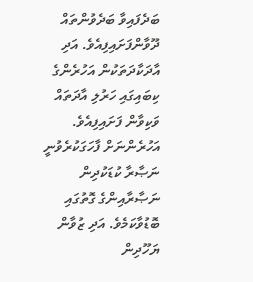ބަދެފައިވާ ބަދެވުންތައް ދޫވާންފަށައިފިއެވެ. އަދި އާދަކާދަތަކުން އަހުރެންގެ ކިބައިގައި ހަރުލި އާދަތައް ވަކިވާން ފަށައިފިއެވެ. އަހުރެންނަށް ފާހަގަކުރެވުނީ ނަޞާރާ ކުޑަކުދިން ނަޞާރާއިންގެ ގޮތުގައި ބޮޑުވާކަމެވެ. އަދި ޒުވާން ޔަހޫދިން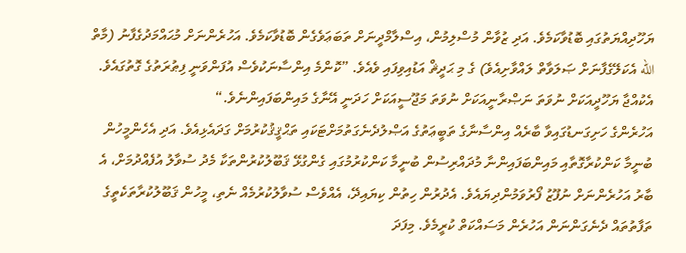ޔަހޫދިއްޔަތުގައި ބޮޑުވާކަމެވެ. އަދި ޒުވާން މުސްލިމުން، އިސްލާމްދީނަށް ތަބަޢަވެގެން ބޮޑުވާކަމެވެ. އަހުރެންނަށް މުޙައްމަދުގެފާނު (މާތް الله އެކަލޭގެފާނަށް ޞަލަވާތް ލައްވާށިއެވެ) ގެ މި ޙަދީޘް އަޑުއިވިފައި ވެއެވެ. ”ކޮންމެ އިންސާނަކުވެސް އުފަންވަނީ ފިޠުރަތުގެ ގޮތުގައެވެ. އެކުއްޖާ ޔަހޫދީއަކަށް ނުވަތަ ނަޞްރާނީއަކަށް ނުވަތަ މަޖޫސީއަކަށް ހަދަނީ އޭނާގެ މައިންބަފައިންނެވެ.“
އަހުރެންގެ ހަށިގަނޑުގައިވާ ބާރެއް އިންސާނާގެ ތަބީޢަތުގެ އަޞްލުދެނެގަތުމަށްޓަކައި ތަޙްޤީޤުކުރުމަށް ގަދައެޅިއެވެ. އަދި އެހެންމީހުން ބުނީމާ ކަންކުރާގޮތާއި މައިންބަފައިންނާ މުދައްރިސުން ބުނީމާ ކަންކުރުމުގައި ގެންގުޅޭ ޤަބޫލުކުރުންތަކާ މެދު ސުވާލު އުފެއްދުމަށް، އެ ބާރު އަހުރެންނަށް ނުފޫޒު ފޯރުވަމުންދިޔައެވެ. އެދުރުން ހިތުން ކިޔައިދޭ، އެއްވެސް ސުވާލުކުރުމެއް ނެތި، މީހުން ޤަބޫލުކުރާތަކެތީގެ ތަފާތުތައް ދެނެގަންނަން އަހުރެން މަސައްކަތް ކުރީމެވެ. މިފަދަ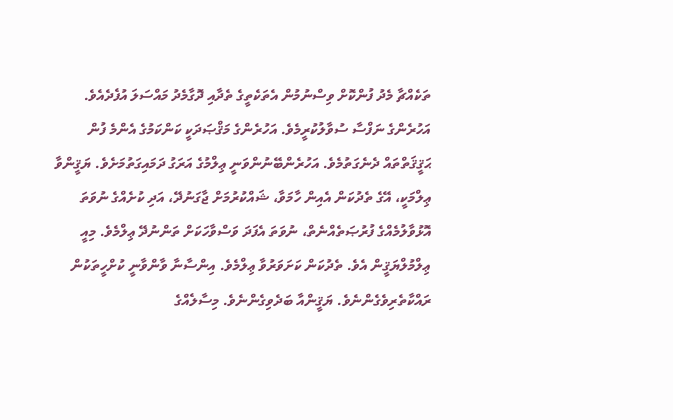ތަކެއްޗާ މެދު ފުންކޮށް ވިސްނުމުން އެތަކެތީގެ ތެދާއި ދޮގާމެދު މައްސަލަ އުފެދެއެވެ.
އަހުރެންގެ ނަފްސާ ސުވާލުކުރީމެވެ. އަހުރެންގެ މަޤްޞަދަކީ ކަންކަމުގެ އެންމެ ފުން ޙަޤީޤަތްތައް ދެނެގަތުމެވެ. އަހުރެންބޭނުންވަނީ ޢިލްމުގެ އަރަގު ދަމައިގަތުމަށެވެ. ޔަޤީންވާ ޢިލްމަކީ، އޭގެ ތެދުކަން އެއިން ހާމަވާ، ޝައްކުރުމަށް ޖާގަނުދޭ، އަދި ކުށެއްގެ ނުވަތަ އޮޅުވާލުމެއްގެ ފުރުޞަތެއްނެތް، ނުވަތަ އެފަދަ ވަސްވާހަކަށް ތަންނުދޭ ޢިލްމެވެ. މިއީ ޢިލްމުލްޔަޤީން އެވެ. ތެދުކަން ކަށަވަރުވާ ޢިލްމެވެ. އިންސާނާ ވާންވާނީ ކުށްހީތަކުން ރައްކާތެރިވެގެންނެވެ. ޔަޤީންއާ ބަދެވިގެންނެވެ. މިސާލެއްގެ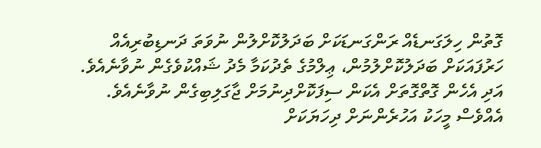ގޮތުން ހިލަގަނޑެއް ރަންގަނޑަކަށް ބަދަލުކޮށްލުން ނުވަތަ ދަނޑިބުރިއެއް ހަރުފައަކަށް ބަދަލުކޮށްލުމުން، ޢިލްމުގެ ތެދުކަމާ މެދު ޝައްކުވެގެން ނުވާނެއެވެ. އަދި އެހެން ގޮތްގޮތަށް އެކަން ސިފަކޮށްދިނުމަށް ޖާގަލިބިގެން ނުވާނެއެވެ. އެއްވެސް މީހަކު އަހުރެންނަށް ދިހަޔަކަށް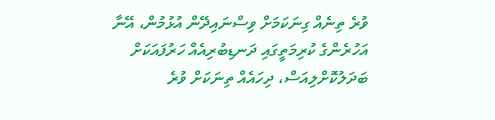ވުރެ ތިނެއް ގިނަކަމަށް ވިސްނައިދޭން އުޅުމުން، އޭނާ އަހުރެންގެ ކުރިމަތީގައި ދަނޑިބުރިއެއް ހަރުފައަކަށް ބަދަލުކޮށްލިއަސް، ދިހައެއް ތިނަކަށް ވުރެ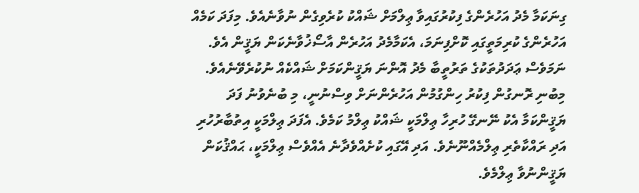ގިނަކަމާ މެދު އަހުރެންގެ ފިކުރުގައިވާ ޢިލްމަށް ޝައްކު ކުރެވިގެން ނުވާނެއެވެ. މިފަދަ ކަމެއް އަހުރެންގެ ކުރިމަތީގައި ކޮށްފިނަމަ، އެކަމާމެދު އަހުރެން އާސޯޚުވާނެކަން ޔަޤީން އެވެ. ނަމަވެސް ޢަދަދުތަކުގެ ތަރުތީބާ މެދު އޮންނަ ޔަޤީންކަމަށް ޝައްކެއް ނުކުރެވޭނެއެވެ.
މިބުނި ރޮނގުން ފިކުރު ހިންގުމުން އަހުރެންނަށް ވިސްނުނީ، މި ބުނެވުނު ފަދަ ޔަޤީންކަމާ އެކު ނޭނގޭ ހުރިހާ ޢިލްމަކީ ޝައްކު ޢިލްމު ކަމެވެ. އެފަދަ ޢިލްމަކީ އިތުބާރުހުރި އަދި ރައްކާތެރި ޢިލްމެއްނޫނެވެ. އަދި އޭގައި ކުށެއްވެދާނެ އެއްވެސް ޢިލްމަކީ، ޙައްޤުކަން ޔަޤީންނުވާ ޢިލްމެވެ.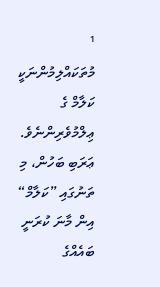¹ މުތަކައްލިމުންނަކީ ކަލާމް ގެ ޢިލްމުވެރިންނެވެ. ޢަރަބި ބަހުން، މި ތަނުގައި ”ކަލާމް“ އިން މާނަ ކުރަނީ ބައެއްގެ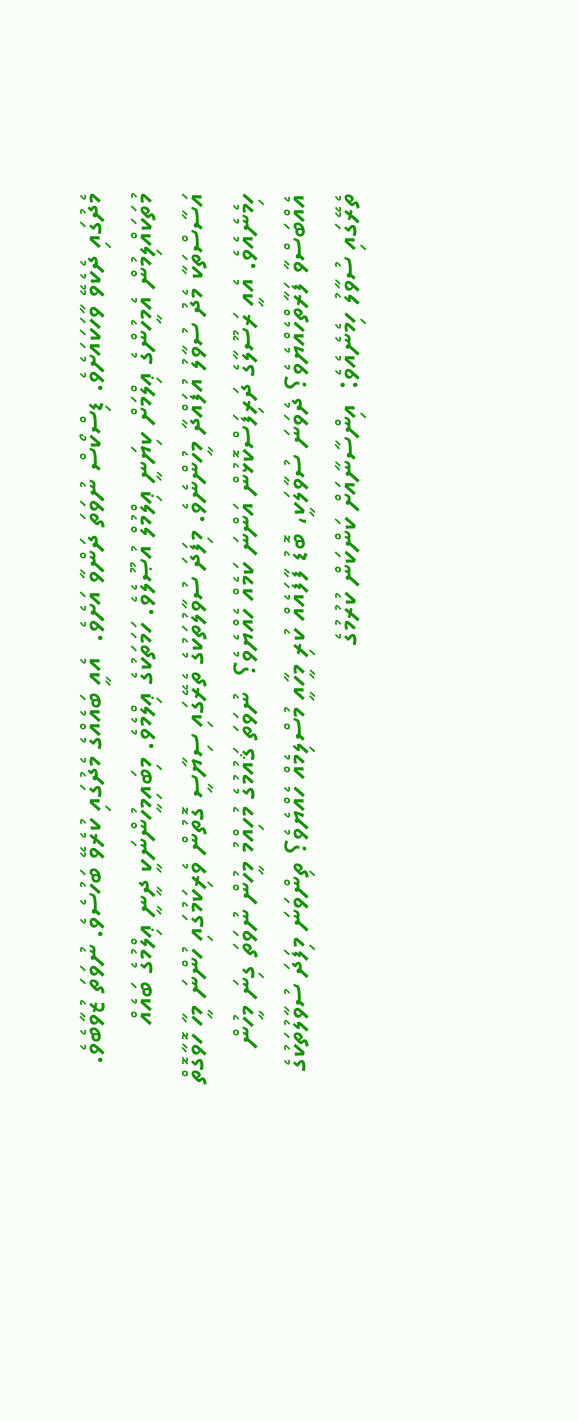މެދުގައި ދެކެވޭ ވާހަކައަށެވެ. ޑިސްކޯސް ނުވަތަ ދަންވާ އަށެވެ.  އެއީ ބައެއްގެ މެދުގައި ކުރެވޭ ބަހުސެވެ. ނުވަތަ ޒުވާބެވެ. މުތަކައްލިމުން އެމީހުންގެ ޢިލްމަށް ކިޔަނީ ޢިލްމުލް އުޞޫލެވެ. ހަމަތަކުގެ ޢިލްމެވެ. މިބައިމީހުންނަކީ ދީނީ ޢިލްމުގެ ބައެއް އަސާސްތަކާ މެދު ސުވާލު އުފައްދާ މީހުންނެވެ. މިފަދަ ސުވާލުތަކުގެ ތެރޭގައި ސިޔާސީ ގޮތުން ވެރިކަމުގައި ހުންނަ މީހާ ހޮވާގޮތް ހިމެނެއެވެ. އެއީ ރަސޫލާގެ ދަރިފަސްކޮޅުން އަންނަ ކަމެއް ހެއްޔެވެ؟  ނުވަތަ ޤައުމުގެ މުހިއްމު މީހުން ނުވަތަ ގިނަ މީހުން އެއްބަސްވާ ފަރާތްހެއްޔެވެ؟ ދެވަނަ ސުވާލަކީ، ބޮޑު ފާފައެއް ކުރި މީހާއީ މުސްލިމެއް ހެއްޔެވެ؟ ތިންވަނަ މިފަދަ ސުވާލުތަކުގެ ތެރޭގައި ސުވާލު ހިމެނެއެވެ:  އިންސާނާއަށް ކަންކަން ކުރުމުގެ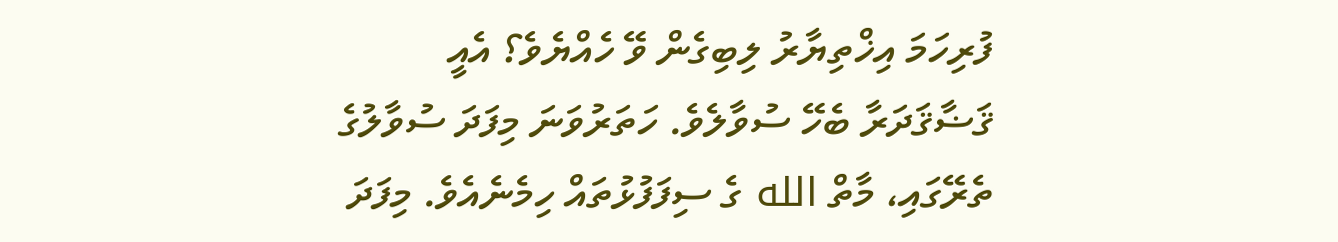ފުރިހަމަ އިޚްތިޔާރު ލިބިގެން ވޭ ހެއްޔެވެ؟ އެއީ ޤަޟާޤަދަރާ ބެހޭ ސުވާލެވެ. ހަތަރުވަނަ މިފަދަ ސުވާލުގެ ތެރޭގައި، މާތް الله ގެ ސިފަފުޅުތައް ހިމެނެއެވެ. މިފަދަ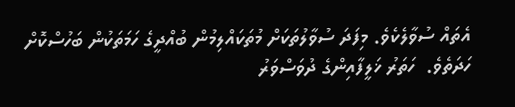އެތައް ސުވާލެކެވެ. މިފަދަ ސުވާލުތަކަށް މުތަކައްލިމުން ބުއްދީގެ ހަމަތަކުން ބަހުސްކޮށް ހަދަތެވެ.  ހަތަރު ޚަލީފާއިންގެ ދުވަސްވަރު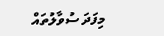މިފަދަ ސުވާލުތައް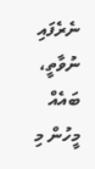ނެރެފައި ނުވާތީ، ބައެއް މީހުން މި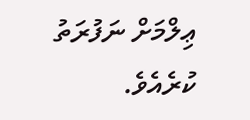ޢިލްމަށް ނަފުރަތު ކުރެއެވެ.